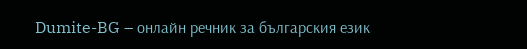Dumite-BG – онлайн речник за българския език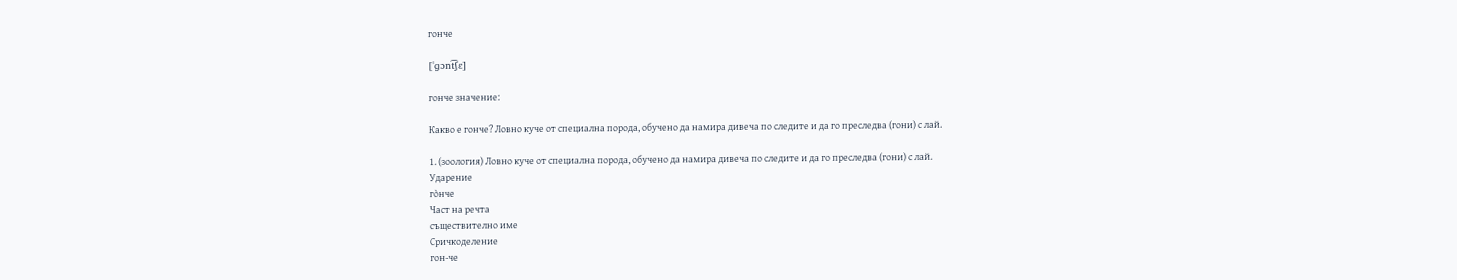гонче

[ˈɡɔnt͡ʃɛ]

гонче значение:

Какво е гонче? Ловно куче от специална порода, обучено да намира дивеча по следите и да го преследва (гони) с лай.

1. (зоология) Ловно куче от специална порода, обучено да намира дивеча по следите и да го преследва (гони) с лай.
Ударение
го̀нче
Част на речта
съществително име
Сричкоделение
гон-че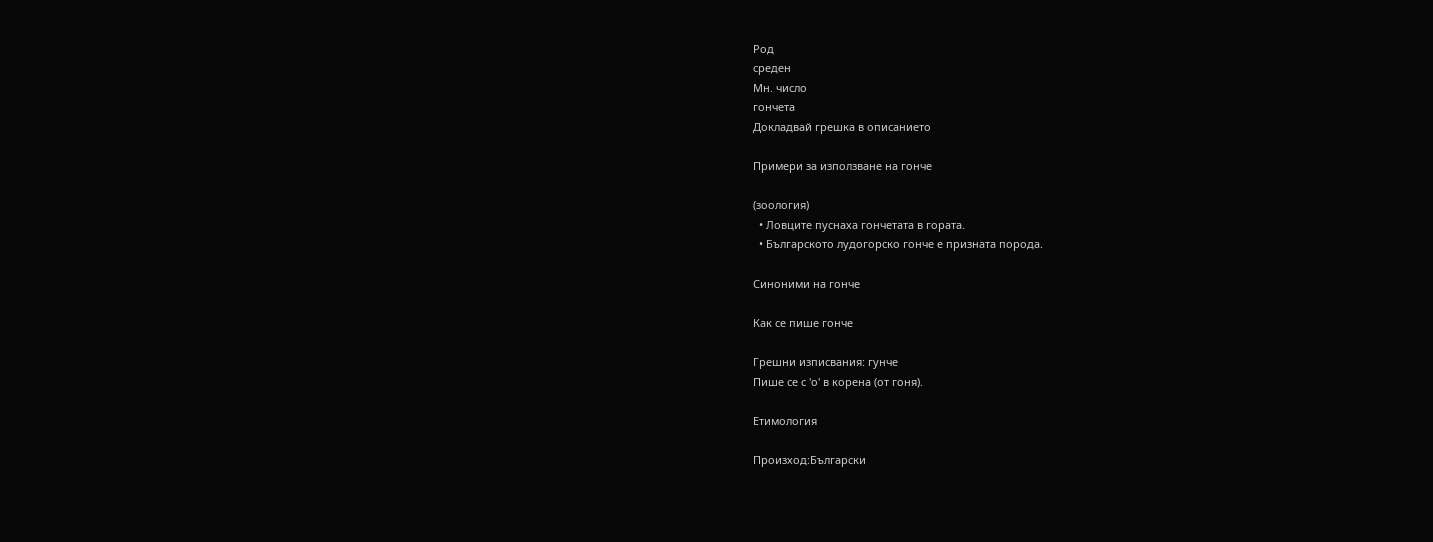Род
среден
Мн. число
гончета
Докладвай грешка в описанието

Примери за използване на гонче

(зоология)
  • Ловците пуснаха гончетата в гората.
  • Българското лудогорско гонче е призната порода.

Синоними на гонче

Как се пише гонче

Грешни изписвания: гунче
Пише се с 'о' в корена (от гоня).

Етимология

Произход:Български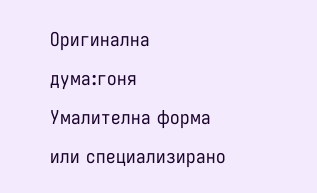Оригинална дума:гоня
Умалителна форма или специализирано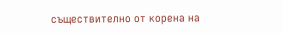съществително от корена на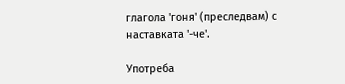глагола 'гоня' (преследвам) с наставката '-че'.

Употреба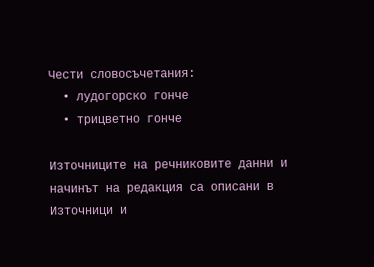Чести словосъчетания:
  • лудогорско гонче
  • трицветно гонче

Източниците на речниковите данни и начинът на редакция са описани в Източници и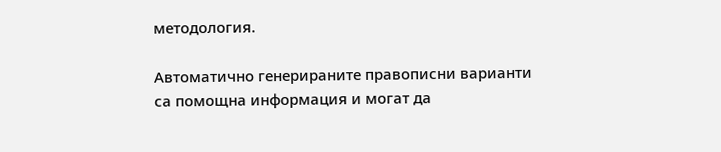методология.

Автоматично генерираните правописни варианти са помощна информация и могат да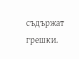съдържат грешки.